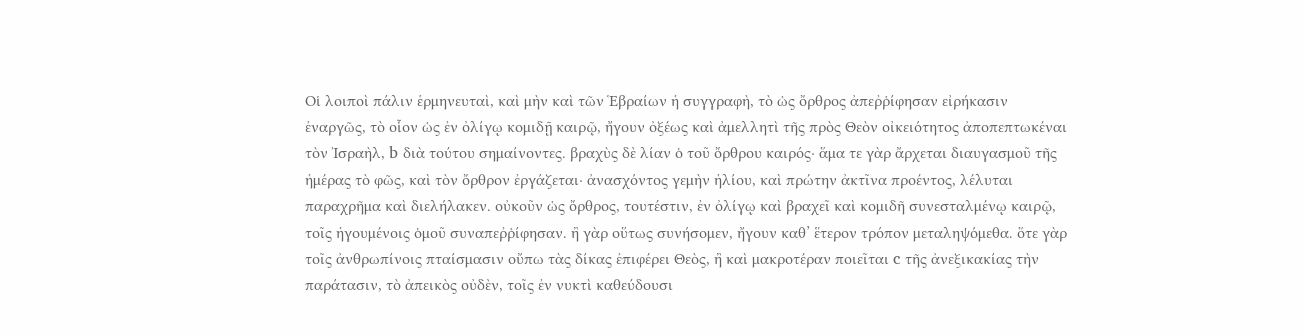Οἱ λοιποὶ πάλιν ἑρμηνευταὶ, καὶ μὴν καὶ τῶν Ἑβραίων ἡ συγγραφὴ, τὸ ὡς ὄρθρος ἀπεῤῥίφησαν εἰρήκασιν ἐναργῶς, τὸ οἷον ὡς ἐν ὀλίγῳ κομιδῇ καιρῷ, ἤγουν ὀξέως καὶ ἀμελλητὶ τῆς πρὸς Θεὸν οἰκειότητος ἀποπεπτωκέναι τὸν Ἰσραὴλ, b διὰ τούτου σημαίνοντες. βραχὺς δὲ λίαν ὁ τοῦ ὄρθρου καιρός· ἅμα τε γὰρ ἄρχεται διαυγασμοῦ τῆς ἡμέρας τὸ φῶς, καὶ τὸν ὄρθρον ἐργάζεται· ἀνασχόντος γεμὴν ἡλίου, καὶ πρώτην ἀκτῖνα προέντος, λέλυται παραχρῆμα καὶ διελήλακεν. οὐκοῦν ὡς ὄρθρος, τουτέστιν, ἐν ὀλίγῳ καὶ βραχεῖ καὶ κομιδῆ συνεσταλμένῳ καιρῷ, τοῖς ἡγουμένοις ὁμοῦ συναπεῤῥίφησαν. ἢ γὰρ οὕτως συνήσομεν, ἤγουν καθ’ ἕτερον τρόπον μεταληψόμεθα. ὅτε γὰρ τοῖς ἀνθρωπίνοις πταίσμασιν οὔπω τὰς δίκας ἐπιφέρει Θεὸς, ἢ καὶ μακροτέραν ποιεῖται c τῆς ἀνεξικακίας τὴν παράτασιν, τὸ ἀπεικὸς οὐδὲν, τοῖς ἐν νυκτὶ καθεύδουσι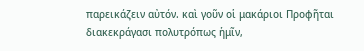παρεικάζειν αὐτόν. καὶ γοῦν οἱ μακάριοι Προφῆται διακεκράγασι πολυτρόπως ἡμῖν,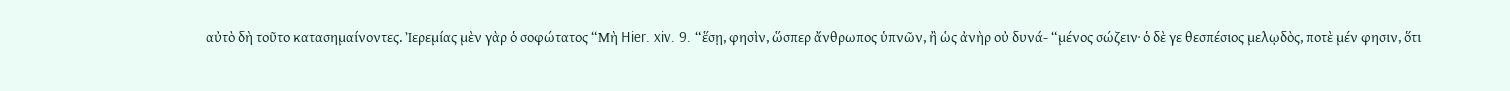αὐτὸ δὴ τοῦτο κατασημαίνοντες. Ἰερεμίας μὲν γὰρ ὁ σοφώτατος “Μὴ Hier. xiv. 9. “ἕσῃ, φησὶν, ὥσπερ ἄνθρωπος ὑπνῶν, ἢ ὡς ἀνὴρ οὐ δυνά- “μένος σώζειν· ὁ δὲ γε θεσπέσιος μελῳδὸς, ποτὲ μέν φησιν, ὅτι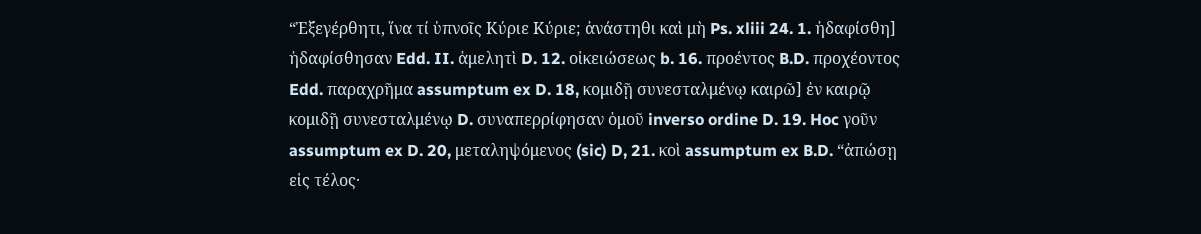“Ἐξεγέρθητι, ἵνα τί ὑπνοῖς Κύριε Κύριε; ἀνάστηθι καὶ μὴ Ps. xliii 24. 1. ἠδαφίσθη] ἠδαφίσθησαν Edd. II. ἀμελητὶ D. 12. οἰκειώσεως b. 16. προέντος B.D. προχέοντος Edd. παραχρῆμα assumptum ex D. 18, κομιδῇ συνεσταλμένῳ καιρῶ] ἐν καιρῷ κομιδῇ συνεσταλμένῳ D. συναπερρίφησαν ὁμοῦ inverso ordine D. 19. Hoc γοῦν assumptum ex D. 20, μεταληψόμενος (sic) D, 21. κοὶ assumptum ex B.D. “ἀπώσῃ εἰς τέλος·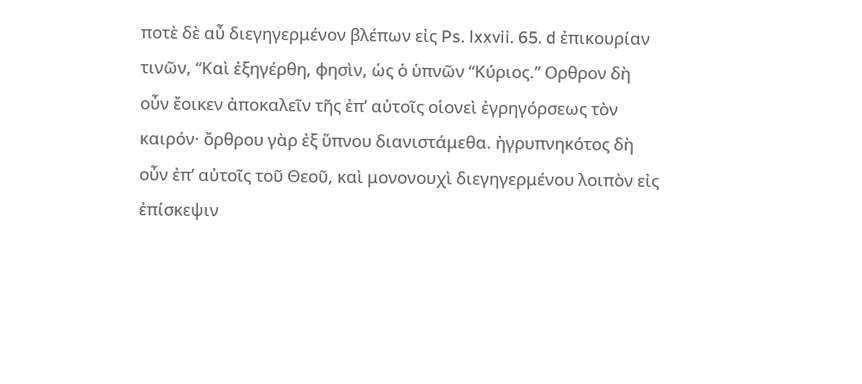ποτὲ δὲ αὖ διεγηγερμένον βλέπων εἰς Ps. lxxvii. 65. d ἐπικουρίαν τινῶν, “Καὶ ἐξηγέρθη, φησὶν, ὡς ὁ ὑπνῶν “Κύριος.” Ορθρον δὴ οὖν ἔοικεν ἀποκαλεῖν τῆς ἐπ’ αὐτοῖς οἱονεὶ ἐγρηγόρσεως τὸν καιρόν· ὄρθρου γὰρ ἐξ ὕπνου διανιστάμεθα. ἠγρυπνηκότος δὴ οὖν ἐπ’ αὐτοῖς τοῦ Θεοῦ, καὶ μονονουχὶ διεγηγερμένου λοιπὸν εἰς ἐπίσκεψιν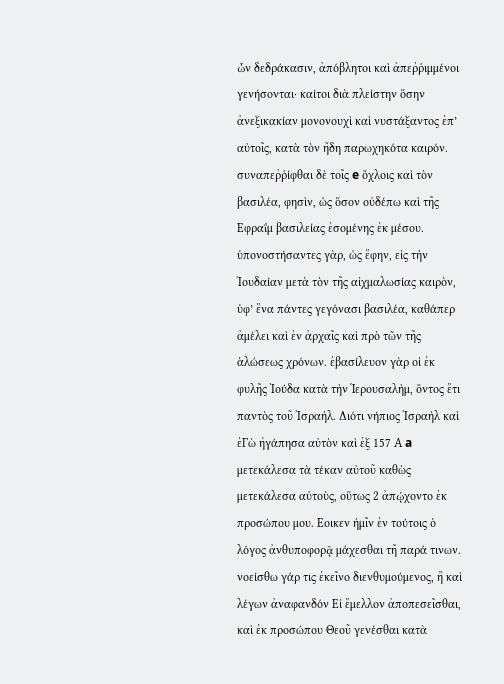ὧν δεδράκασιν, ἀπόβλητοι καὶ ἀπεῤῥιμμένοι γενήσονται· καίτοι διὰ πλείστην ὅσην ἀνεξικακίαν μονονουχὶ καὶ νυστάξαντος ἐπ’ αὐτοῖς, κατὰ τὸν ἤδη παρωχηκότα καιρόν. συναπεῤῥίφθαι δὲ τοῖς e ὄχλοις καὶ τὸν βασιλέα, φησὶν, ὡς ὅσον οὐδέπω καὶ τῆς Εφραΐμ βασιλείας ἐσομένης ἐκ μέσου. ὑπονοστήσαντες γὰρ, ὡς ἔφην, εἰς τὴν Ἰουδαίαν μετὰ τὸν τῆς αἰχμαλωσίας καιρὸν, ὑφ’ ἕνα πάντες γεγόνασι βασιλέα, καθάπερ ἀμέλει καὶ ἐν ἀρχαῖς καὶ πρὸ τῶν τῆς ἁλώσεως χρόνων. ἐβασίλευον γὰρ οἱ ἐκ φυλῆς Ἰούδα κατὰ τὴν Ἱερουσαλὴμ, ὄντος ἔτι παντὸς τοῦ Ἰσραὴλ. Διότι νήπιος Ἰσραὴλ καὶ ἐΓὼ ἠγάπησα αὐτὸν καὶ ἐξ 157 Α a μετεκάλεσα τὰ τέκαν αὐτοῦ καθὼς μετεκάλεσα αὐτοὺς, οὕτως 2 ἀπῴχοντο ἐκ προσώπου μου. Εοικεν ἡμῖν ἐν τούτοις ὁ λόγος ἀνθυποφορᾷ μάχεσθαι τῆ παρά τινων. νοείσθω γάρ τις ἐκεῖνο διενθυμούμενος, ἢ καὶ λέγων ἀναφανδόν Εἰ ἔμελλον ἀποπεσεῖσθαι, καὶ ἐκ προσώπου Θεοῦ γενέσθαι κατὰ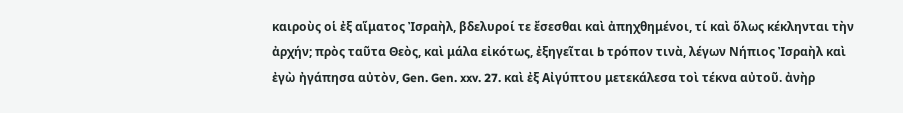καιροὺς οἱ ἐξ αἵματος Ἰσραὴλ, βδελυροί τε ἔσεσθαι καὶ ἀπηχθημένοι, τί καὶ ὅλως κέκληνται τὴν ἀρχήν; πρὸς ταῦτα Θεὸς, καὶ μάλα εἰκότως, ἐξηγεῖται b τρόπον τινὰ, λέγων Νήπιος Ἰσραὴλ καὶ ἐγὼ ἠγάπησα αὐτὸν, Gen. Gen. xxv. 27. καὶ ἐξ Αἰγύπτου μετεκάλεσα τοὶ τέκνα αὐτοῦ. ἀνὴρ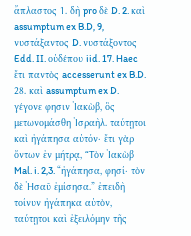ἄπλαστος 1. δὴ pro δὲ D. 2. καὶ assumptum ex B.D, 9, νυστάξαντος D. νυστάξοντος Edd. II. οὐδέπου iid. 17. Haec ἔτι παντὸς accesserunt ex B.D. 28. καὶ assumptum ex D. γέγονε φησιν Ἰακὼβ, ὃς μετωνομάσθη Ἰσραὴλ. ταύτῃτοι καὶ ἠγάπησα αὐτόν· ἔτι γὰρ ὄντων ἐν μήτρᾳ, “Tὸν Ἰακὼβ Mal. i. 2,3. “ἠγάπησα, φησί· τὸν δὲ Ἠσαῦ ἐμίσησα.” ἐπειδὴ τοίνυν ἠγάπηκα αὐτὸν, ταύτῃτοι καὶ ἐξειλόμην τῆς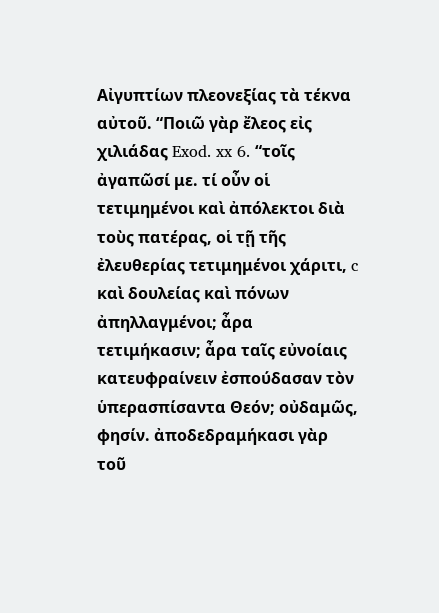Αἰγυπτίων πλεονεξίας τὰ τέκνα αὐτοῦ. “Ποιῶ γὰρ ἔλεος εἰς χιλιάδας Exod. xx 6. “τοῖς ἀγαπῶσί με. τί οὖν οἱ τετιμημένοι καὶ ἀπόλεκτοι διὰ τοὺς πατέρας, οἱ τῇ τῆς ἐλευθερίας τετιμημένοι χάριτι, c καὶ δουλείας καὶ πόνων ἀπηλλαγμένοι; ἆρα τετιμήκασιν; ἆρα ταῖς εὐνοίαις κατευφραίνειν ἐσπούδασαν τὸν ὑπερασπίσαντα Θεόν; οὐδαμῶς, φησίν. ἀποδεδραμήκασι γὰρ τοῦ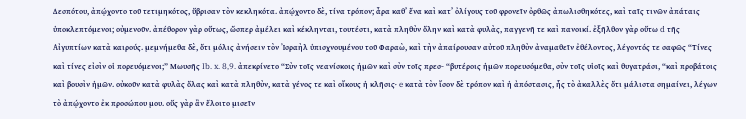Δεσπότου, ἀπῴχοντο τοῦ τετιμηκότος, ὕβρισαν τὸν κεκληκότα. ἀπῴχοντο δὲ, τίνα τρόπον; ἆρα καθ’ ἕνα καὶ κατ’ ὀλίγους τοῦ φρονεῖν ὀρθῶς ἀπωλισθηκότες, καὶ ταῖς τινῶν ἀπάταις ὑποκλεπτόμενοι; οὐμενοῦν. ἀπέθορον γὰρ οὕτως, ὥσπερ ἀμέλει καὶ κέκληνται, τουτέστι, κατὰ πληθὺν ὅλην καὶ κατὰ φυλὰς, παγγενῆ τε καὶ πανοικί. ἐξῆλθον γὰρ οὕτω d τῆς Αἰγυπτίων κατὰ καιρούς. μεμνήμεθα δὲ, ὅτι μόλις ἀνήσειν τὸν Ἰσραὴλ ὑπισχνουμένου τοῦ Φαραὼ, καὶ τὴν ἀπαίρουσαν αὐτοῦ πληθὺν ἀναμαθεῖν ἐθέλοντος, λέγοντός τε σαφῶς “Τίνες καὶ τίνες εἰσὶν οἱ πορευόμενοι;” Μωυσῆς Ib. x. 8,9. ἀπεκρίνετο “Σὺν τοῖς νεανίσκοις ἡμῶν καὶ σὺν τοῖς πρεσ- “βυτέροις ἡμῶν πορευσόμεθα, σὺν τοῖς υἱοῖς καὶ θυγατράσι, “καὶ προβάτοις καὶ βουσὶν ἡμῶν. οὐκοῦν κατὰ φυλὰς ὅλας καὶ κατὰ πληθὺν, κατὰ γένος τε καὶ οἴκους ἡ κλῆσις· e κατὰ τὸν ἴσον δὲ τρόπον καὶ ἡ ἀπόστασις, ἧς τὸ ἀκαλλὲς ὅτι μάλιστα σημαίνει, λέγων τὸ ἀπῴχοντο ἐκ προσώπου μου. οὕς γὰρ ἂν ἕλοιτο μισεῖν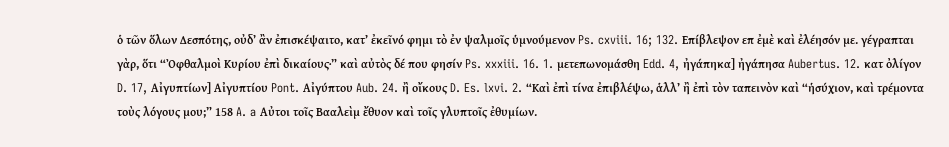ὁ τῶν ὅλων Δεσπότης, οὐδ’ ἂν ἐπισκέψαιτο, κατ’ ἐκεῖνό φημι τὸ ἐν ψαλμοῖς ὑμνούμενον Ps. cxviii. 16; 132. Επίβλεψον επ ἐμὲ καὶ ἐλέησόν με. γέγραπται γὰρ, ὅτι “Ὀφθαλμοὶ Κυρίου ἐπὶ δικαίους·” καὶ αὐτὸς δέ που φησίν Ps. xxxiii. 16. 1. μετεπωνομάσθη Edd. 4, ἠγάπηκα] ἠγάπησα Aubertus. 12. κατ ὀλίγον D. 17, Αἰγυπτίων] Αἰγυπτίου Pont. Αἰγύπτου Aub. 24. ἢ οἴκους D. Es. lxvi. 2. “Καὶ ἐπὶ τίνα ἐπιβλέψω, ἁλλ’ ἢ ἐπὶ τὸν ταπεινὸν καὶ “ἡσύχιον, καὶ τρέμοντα τοὺς λόγους μου;” 158 A. a Αὐτοι τοῖς Βααλεὶμ ἔθυον καὶ τοῖς γλυπτοῖς ἐθυμίων.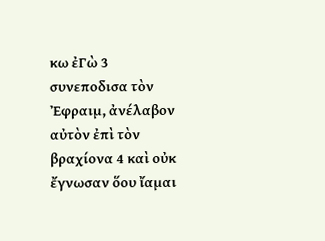κω ἐΓὼ 3 συνεποδισα τὸν Ἐφραιμ, ἀνέλαβον αὐτὸν ἐπὶ τὸν βραχίονα 4 καὶ οὐκ ἔγνωσαν ὅου ἴαμαι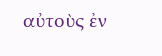αὐτοὺς ἐν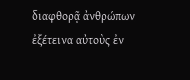διαφθορᾷ ἀνθρώπων ἐξέτεινα αὐτοὺς ἐν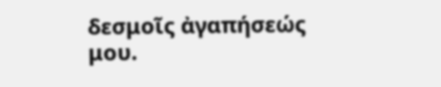δεσμοῖς ἀγαπήσεώς μου.